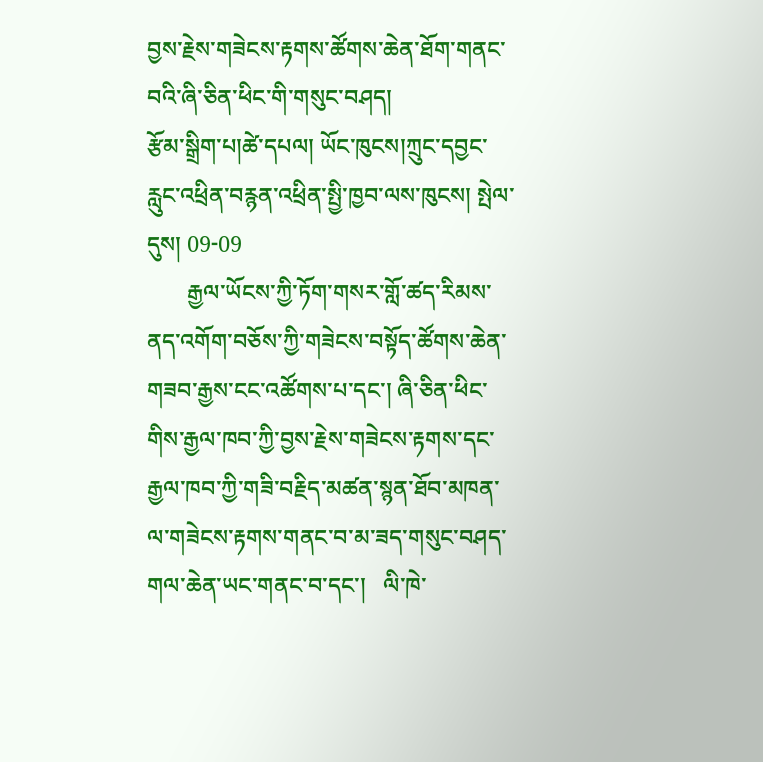བྱས་རྗེས་གཟེངས་རྟགས་ཚོགས་ཆེན་ཐོག་གནང་བའི་ཞི་ཅིན་ཕིང་གི་གསུང་བཤད།
རྩོམ་སྒྲིག་པ།ཚེ་དཔལ། ཡོང་ཁུངས།ཀྲུང་དབྱང་རླུང་འཕྲིན་བརྙན་འཕྲིན་སྤྱི་ཁྱབ་ལས་ཁུངས། སྤེལ་དུས། 09-09
       རྒྱལ་ཡོངས་ཀྱི་ཏོག་གསར་གློ་ཚད་རིམས་ནད་འགོག་བཅོས་ཀྱི་གཟེངས་བསྟོད་ཚོགས་ཆེན་གཟབ་རྒྱས་ངང་འཚོགས་པ་དང་། ཞི་ཅིན་ཕིང་གིས་རྒྱལ་ཁབ་ཀྱི་བྱས་རྗེས་གཟེངས་རྟགས་དང་རྒྱལ་ཁབ་ཀྱི་གཟི་བརྗིད་མཚན་སྙན་ཐོབ་མཁན་ལ་གཟེངས་རྟགས་གནང་བ་མ་ཟད་གསུང་བཤད་གལ་ཆེན་ཡང་གནང་བ་དང་།   ལི་ཁེ་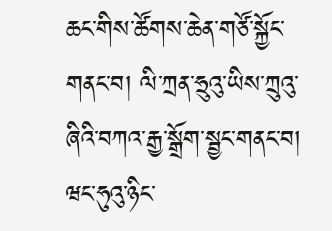ཆང་གིས་ཚོགས་ཆེན་གཙོ་སྐྱོང་གནང་བ། ལི་ཀྲན་ཧྲུའུ་ཡིས་ཀྲུའུ་ཞིའི་བཀའ་རྒྱ་སྒྲོག་སྦྱང་གནང་བ། ཝང་ཧུའུ་ཉིང་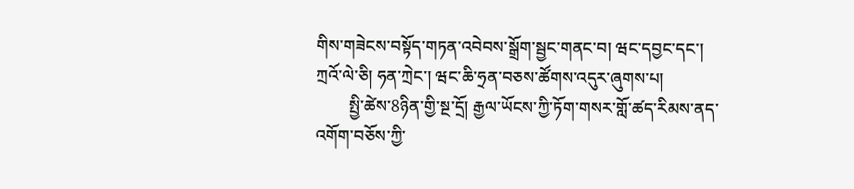གིས་གཟེངས་བསྟོད་གཏན་འབེབས་སྒྲོག་སྦྱང་གནང་བ། ཝང་དབྱང་དང་། ཀྲའོ་ལེ་ཅི། ཧན་ཀྲེང་། ཝང་ཆི་ཧྲན་བཅས་ཚོགས་འདུར་ཞུགས་པ།
        སྤྱི་ཚེས་8ཉིན་གྱི་སྔ་དྲོ། རྒྱལ་ཡོངས་ཀྱི་ཏོག་གསར་གློ་ཚད་རིམས་ནད་འགོག་བཅོས་ཀྱི་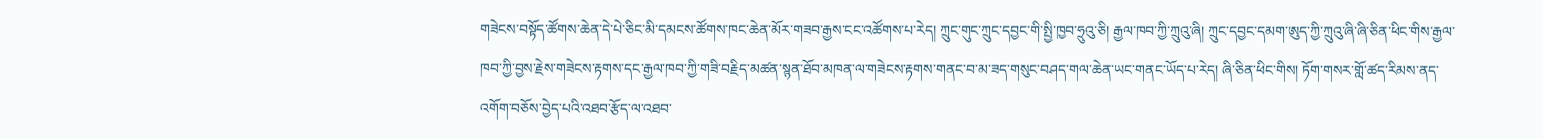གཟེངས་བསྟོད་ཚོགས་ཆེན་དེ་པེ་ཅིང་མི་དམངས་ཚོགས་ཁང་ཆེན་མོར་གཟབ་རྒྱས་ངང་འཚོགས་པ་རེད། ཀྲུང་གུང་ཀྲུང་དབྱང་གི་སྤྱི་ཁྱབ་ཧྲུའུ་ཅི། རྒྱལ་ཁབ་ཀྱི་ཀྲུའུ་ཞི། ཀྲུང་དབྱང་དམག་ཨུད་ཀྱི་ཀྲུའུ་ཞི་ཞི་ཅིན་ཕིང་གིས་རྒྱལ་ཁབ་ཀྱི་བྱས་རྗེས་གཟེངས་རྟགས་དང་རྒྱལ་ཁབ་ཀྱི་གཟི་བརྗིད་མཚན་སྙན་ཐོབ་མཁན་ལ་གཟེངས་རྟགས་གནང་བ་མ་ཟད་གསུང་བཤད་གལ་ཆེན་ཡང་གནང་ཡོད་པ་རེད། ཞི་ཅིན་ཕིང་གིས། ཏོག་གསར་གློ་ཚད་རིམས་ནད་འགོག་བཅོས་བྱེད་པའི་འཐབ་རྩོད་ལ་འཐབ་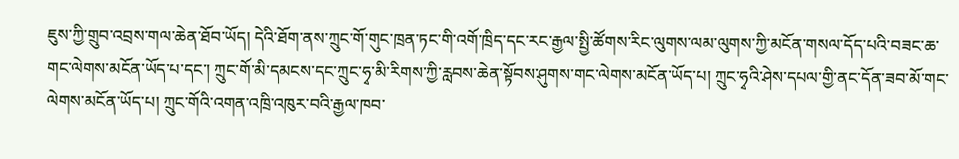ཇུས་ཀྱི་གྲུབ་འབྲས་གལ་ཆེན་ཐོབ་ཡོད། དེའི་ཐོག་ནས་ཀྲུང་གོ་གུང་ཁྲན་ཏང་གི་འགོ་ཁྲིད་དང་རང་རྒྱལ་སྤྱི་ཚོགས་རིང་ལུགས་ལམ་ལུགས་ཀྱི་མངོན་གསལ་དོད་པའི་བཟང་ཆ་གང་ལེགས་མངོན་ཡོད་པ་དང་། ཀྲུང་གོ་མི་དམངས་དང་ཀྲུང་ཧྭ་མི་རིགས་ཀྱི་རླབས་ཆེན་སྟོབས་ཤུགས་གང་ལེགས་མངོན་ཡོད་པ། ཀྲུང་ཧྭའི་ཤེས་དཔལ་གྱི་ནང་དོན་ཟབ་མོ་གང་ལེགས་མངོན་ཡོད་པ། ཀྲུང་གོའི་འགན་འཁྲི་འཁུར་བའི་རྒྱལ་ཁབ་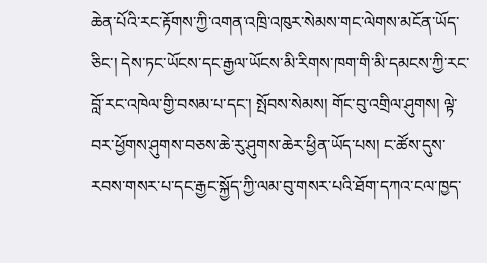ཆེན་པོའི་རང་རྟོགས་ཀྱི་འགན་འཁྲི་འཁུར་སེམས་གང་ལེགས་མངོན་ཡོད་ཅིང་། དེས་ཏང་ཡོངས་དང་རྒྱལ་ཡོངས་མི་རིགས་ཁག་གི་མི་དམངས་ཀྱི་རང་བློ་རང་འཁེལ་གྱི་བསམ་པ་དང་། སྤོབས་སེམས། གོང་བུ་འགྲིལ་ཤུགས། ལྟེ་བར་ཕྱོགས་ཤུགས་བཅས་ཆེ་རུ་ཤུགས་ཆེར་ཕྱིན་ཡོད་པས། ང་ཚོས་དུས་རབས་གསར་པ་དང་རྒྱང་སྐྱོད་ཀྱི་ལམ་བུ་གསར་པའི་ཐོག་དཀའ་ངལ་ཁྱད་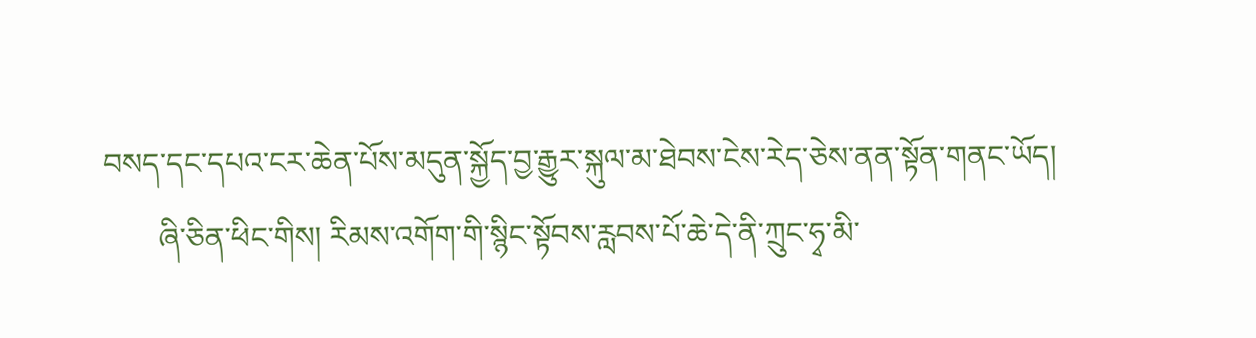བསད་དང་དཔའ་ངར་ཆེན་པོས་མདུན་སྐྱོད་བྱ་རྒྱུར་སྐུལ་མ་ཐེབས་ངེས་རེད་ཅེས་ནན་སྟོན་གནང་ཡོད།
       ཞི་ཅིན་ཕིང་གིས། རིམས་འགོག་གི་སྙིང་སྟོབས་རླབས་པོ་ཆེ་དེ་ནི་ཀྲུང་ཧྭ་མི་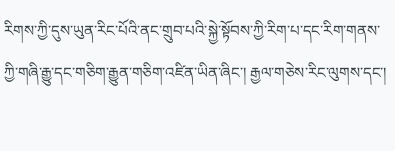རིགས་ཀྱི་དུས་ཡུན་རིང་པོའི་ནང་གྲུབ་པའི་སྐྱེ་སྟོབས་ཀྱི་རིག་པ་དང་རིག་གནས་ཀྱི་གཞི་རྒྱུ་དང་གཅིག་རྒྱུན་གཅིག་འཛིན་ཡིན་ཞིང་། རྒྱལ་གཅེས་རིང་ལུགས་དང་།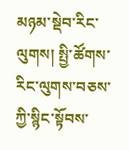མཉམ་སྡེབ་རིང་ལུགས། སྤྱི་ཚོགས་རིང་ལུགས་བཅས་ཀྱི་སྙིང་སྟོབས་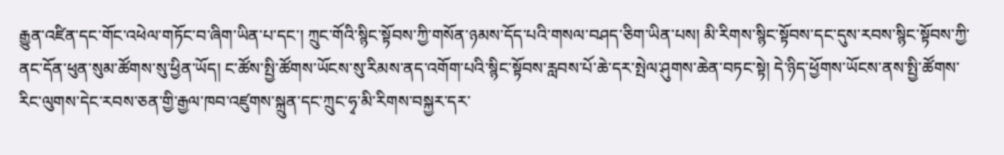རྒྱུན་འཛིན་དང་གོང་འཕེལ་གཏོང་བ་ཞིག་ཡིན་པ་དང་། ཀྲུང་གོའི་སྙིང་སྟོབས་ཀྱི་གསོན་ཉམས་དོད་པའི་གསལ་བཤད་ཅིག་ཡིན་པས། མི་རིགས་སྙིང་སྟོབས་དང་དུས་རབས་སྙིང་སྟོབས་ཀྱི་ནང་དོན་ཕུན་སུམ་ཚོགས་སུ་ཕྱིན་ཡོད། ང་ཚོས་སྤྱི་ཚོགས་ཡོངས་སུ་རིམས་ནད་འགོག་པའི་སྙིང་སྟོབས་རླབས་པོ་ཆེ་དར་སྤེལ་ཤུགས་ཆེན་བཏང་སྟེ། དེ་ཉིད་ཕྱོགས་ཡོངས་ནས་སྤྱི་ཚོགས་རིང་ལུགས་དེང་རབས་ཅན་གྱི་རྒྱལ་ཁབ་འཛུགས་སྐྲུན་དང་ཀྲུང་ཧྭ་མི་རིགས་བསྐྱར་དར་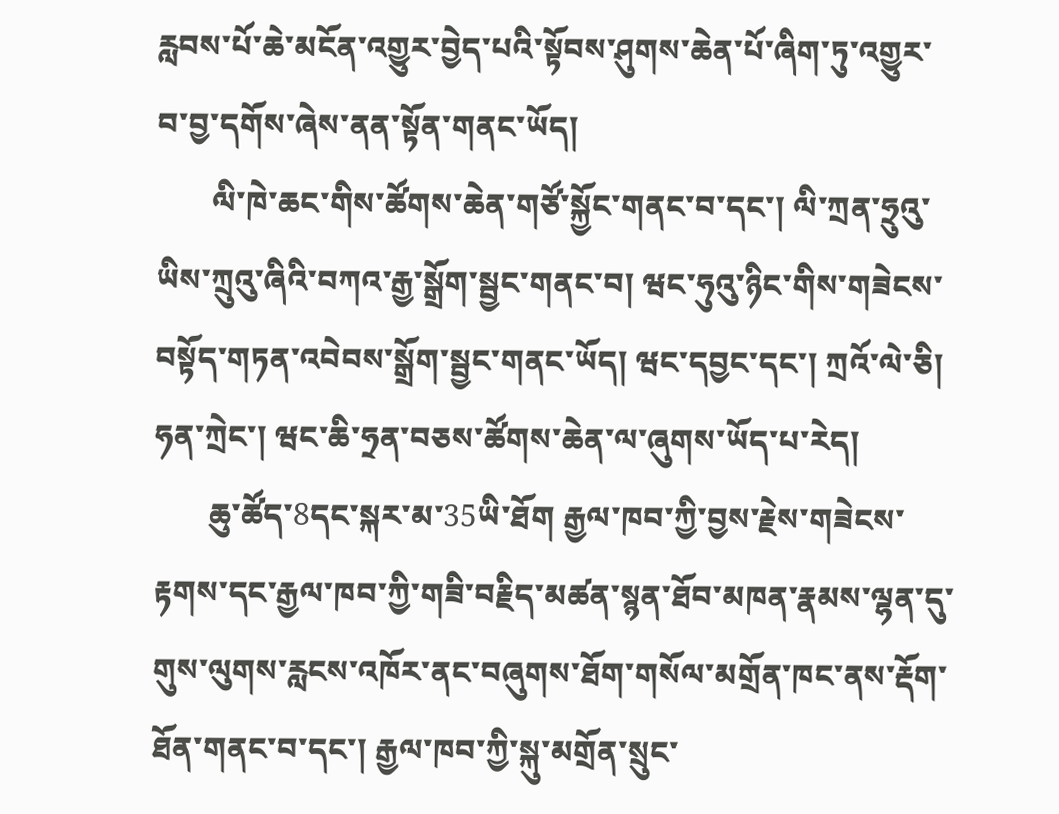རླབས་པོ་ཆེ་མངོན་འགྱུར་བྱེད་པའི་སྟོབས་ཤུགས་ཆེན་པོ་ཞིག་ཏུ་འགྱུར་བ་བྱ་དགོས་ཞེས་ནན་སྟོན་གནང་ཡོད།
       ལི་ཁེ་ཆང་གིས་ཚོགས་ཆེན་གཙོ་སྐྱོང་གནང་བ་དང་། ལི་ཀྲན་ཧྲུའུ་ཡིས་ཀྲུའུ་ཞིའི་བཀའ་རྒྱ་སྒྲོག་སྦྱང་གནང་བ། ཝང་ཧུའུ་ཉིང་གིས་གཟེངས་བསྟོད་གཏན་འབེབས་སྒྲོག་སྦྱང་གནང་ཡོད། ཝང་དབྱང་དང་། ཀྲའོ་ལེ་ཅི། ཧན་ཀྲེང་། ཝང་ཆི་ཧྲན་བཅས་ཚོགས་ཆེན་ལ་ཞུགས་ཡོད་པ་རེད།
       ཆུ་ཚོད་8དང་སྐར་མ་35ཡི་ཐོག རྒྱལ་ཁབ་ཀྱི་བྱས་རྗེས་གཟེངས་རྟགས་དང་རྒྱལ་ཁབ་ཀྱི་གཟི་བརྗིད་མཚན་སྙན་ཐོབ་མཁན་རྣམས་ལྷན་དུ་གུས་ལུགས་རླངས་འཁོར་ནང་བཞུགས་ཐོག་གསོལ་མགྲོན་ཁང་ནས་རྡོག་ཐོན་གནང་བ་དང་། རྒྱལ་ཁབ་ཀྱི་སྐུ་མགྲོན་སྲུང་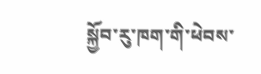སྐྱོབ་རུ་ཁག་གི་ཕེབས་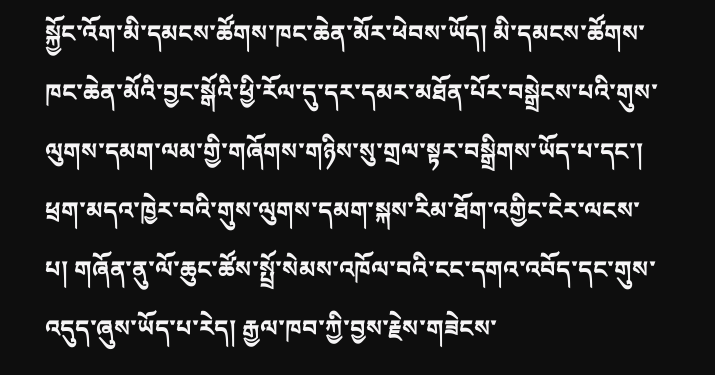སྐྱོང་འོག་མི་དམངས་ཚོགས་ཁང་ཆེན་མོར་ཕེབས་ཡོད། མི་དམངས་ཚོགས་ཁང་ཆེན་མོའི་བྱང་སྒོའི་ཕྱི་རོལ་དུ་དར་དམར་མཐོན་པོར་བསྒྲེངས་པའི་གུས་ལུགས་དམག་ལམ་གྱི་གཞོགས་གཉིས་སུ་གྲལ་སྟར་བསྒྲིགས་ཡོད་པ་དང་། ཕྲག་མདའ་ཁྱེར་བའི་གུས་ལུགས་དམག་སྐས་རིམ་ཐོག་འགྱིང་ངེར་ལངས་པ། གཞོན་ནུ་ལོ་ཆུང་ཚོས་སྤྲོ་སེམས་འཁོལ་བའི་ངང་དགའ་འབོད་དང་གུས་འདུད་ཞུས་ཡོད་པ་རེད། རྒྱལ་ཁབ་ཀྱི་བྱས་རྗེས་གཟེངས་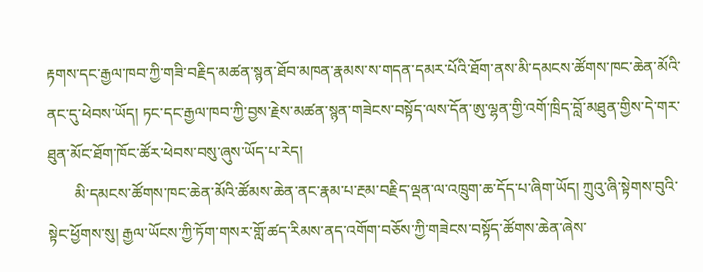རྟགས་དང་རྒྱལ་ཁབ་ཀྱི་གཟི་བརྗིད་མཚན་སྙན་ཐོབ་མཁན་རྣམས་ས་གདན་དམར་པོའི་ཐོག་ནས་མི་དམངས་ཚོགས་ཁང་ཆེན་མོའི་ནང་དུ་ཕེབས་ཡོད། ཏང་དང་རྒྱལ་ཁབ་ཀྱི་བྱས་རྗེས་མཚན་སྙན་གཟེངས་བསྟོད་ལས་དོན་ཨུ་ལྷན་གྱི་འགོ་ཁྲིད་བློ་མཐུན་གྱིས་དེ་གར་ཐུན་མོང་ཐོག་ཁོང་ཚོར་ཕེབས་བསུ་ཞུས་ཡོད་པ་རེད།
       མི་དམངས་ཚོགས་ཁང་ཆེན་མོའི་ཚོམས་ཆེན་ནང་རྣམ་པ་རྔམ་བརྗིད་ལྡན་ལ་འཁྲུག་ཆ་དོད་པ་ཞིག་ཡོད། ཀྲུའུ་ཞི་སྟེགས་བུའི་སྟེང་ཕྱོགས་སུ། རྒྱལ་ཡོངས་ཀྱི་ཏོག་གསར་གློ་ཚད་རིམས་ནད་འགོག་བཅོས་ཀྱི་གཟེངས་བསྟོད་ཚོགས་ཆེན་ཞེས་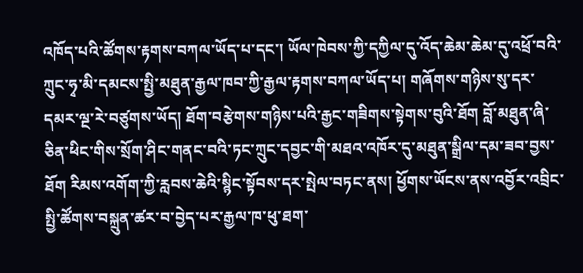འཁོད་པའི་ཚོགས་རྟགས་བཀལ་ཡོད་པ་དང་། ཡོལ་ཁེབས་ཀྱི་དཀྱིལ་དུ་འོད་ཆེམ་ཆེམ་དུ་འཕྲོ་བའི་ཀྲུང་ཧྭ་མི་དམངས་སྤྱི་མཐུན་རྒྱལ་ཁབ་ཀྱི་རྒྱལ་རྟགས་བཀལ་ཡོད་པ། གཞོགས་གཉིས་སུ་དར་དམར་ལྔ་རེ་བཙུགས་ཡོད། ཐོག་བརྩེགས་གཉིས་པའི་རྒྱང་གཟིགས་སྟེགས་བུའི་ཐོག བློ་མཐུན་ཞི་ཅིན་ཕིང་གིས་སྲོག་ཤིང་གནང་བའི་ཏང་ཀྲུང་དབྱང་གི་མཐའ་འཁོར་དུ་མཐུན་སྒྲིལ་དམ་ཟབ་བྱས་ཐོག རིམས་འགོག་ཀྱི་རླབས་ཆེའི་སྙིང་སྟོབས་དར་སྤེལ་བཏང་ནས། ཕྱོགས་ཡོངས་ནས་འབྱོར་འབྲིང་སྤྱི་ཚོགས་བསྐྲུན་ཚར་བ་བྱེད་པར་རྒྱལ་ཁ་ཕུ་ཐག་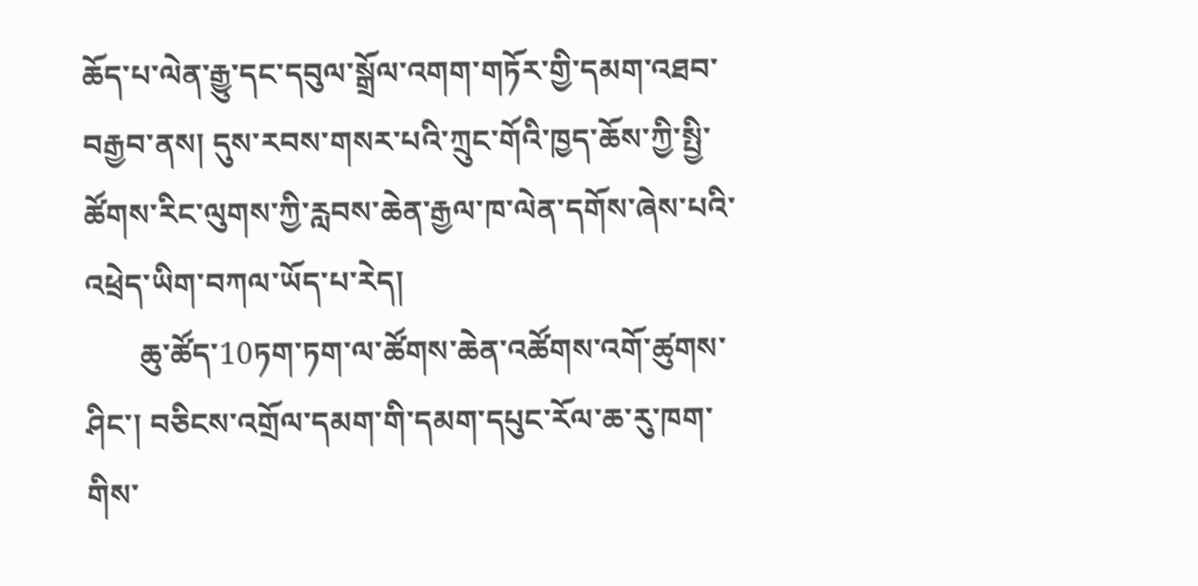ཆོད་པ་ལེན་རྒྱུ་དང་དབུལ་སྒྲོལ་འགག་གཏོར་གྱི་དམག་འཐབ་བརྒྱབ་ནས། དུས་རབས་གསར་པའི་ཀྲུང་གོའི་ཁྱད་ཆོས་ཀྱི་སྤྱི་ཚོགས་རིང་ལུགས་ཀྱི་རླབས་ཆེན་རྒྱལ་ཁ་ལེན་དགོས་ཞེས་པའི་འཕྲེད་ཡིག་བཀལ་ཡོད་པ་རེད།
       ཆུ་ཚོད་10ཏག་ཏག་ལ་ཚོགས་ཆེན་འཚོགས་འགོ་ཚུགས་ཤིང་། བཅིངས་འགྲོལ་དམག་གི་དམག་དཔུང་རོལ་ཆ་རུ་ཁག་གིས་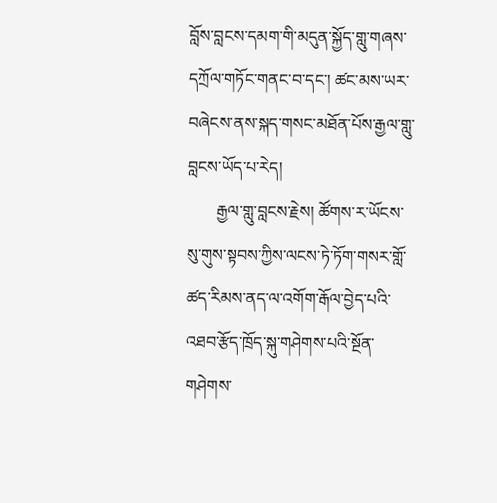བློས་བླངས་དམག་གི་མདུན་སྐྱོད་གླུ་གཞས་དཀྲོལ་གཏོང་གནང་བ་དང་། ཚང་མས་ཡར་བཞེངས་ནས་སྐད་གསང་མཐོན་པོས་རྒྱལ་གླུ་བླངས་ཡོད་པ་རེད།
       རྒྱལ་གླུ་བླངས་རྗེས། ཚོགས་ར་ཡོངས་སུ་གུས་སྟབས་ཀྱིས་ལངས་ཏེ་ཏོག་གསར་གློ་ཚད་རིམས་ནད་ལ་འགོག་རྒོལ་བྱེད་པའི་འཐབ་རྩོད་ཁྲོད་སྐུ་གཤེགས་པའི་སྔོན་གཤེགས་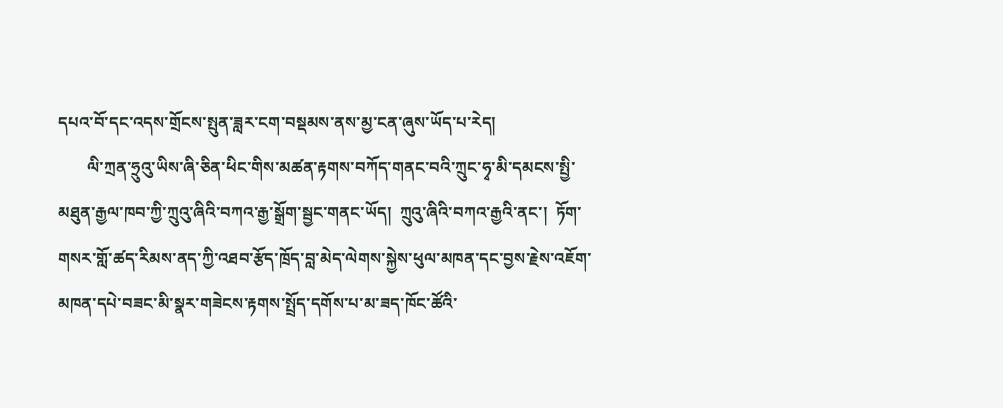དཔའ་བོ་དང་འདས་གྲོངས་སྤུན་ཟླར་ངག་བསྡམས་ནས་མྱ་ངན་ཞུས་ཡོད་པ་རེད།
       ལི་ཀྲན་ཧྲུའུ་ཡིས་ཞི་ཅིན་ཕིང་གིས་མཚན་རྟགས་བཀོད་གནང་བའི་ཀྲུང་ཧྭ་མི་དམངས་སྤྱི་མཐུན་རྒྱལ་ཁབ་ཀྱི་ཀྲུའུ་ཞིའི་བཀའ་རྒྱ་སྒྲོག་སྦྱང་གནང་ཡོད།  ཀྲུའུ་ཞིའི་བཀའ་རྒྱའི་ནང་།  ཏོག་གསར་གློ་ཚད་རིམས་ནད་ཀྱི་འཐབ་རྩོད་ཁྲོད་བླ་མེད་ལེགས་སྐྱེས་ཕུལ་མཁན་དང་བྱས་རྗེས་འཇོག་མཁན་དཔེ་བཟང་མི་སྣར་གཟེངས་རྟགས་སྤྲོད་དགོས་པ་མ་ཟད་ཁོང་ཚོའི་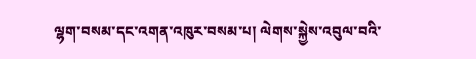ལྷག་བསམ་དང་འགན་འཁུར་བསམ་པ། ལེགས་སྐྱེས་འབུལ་བའི་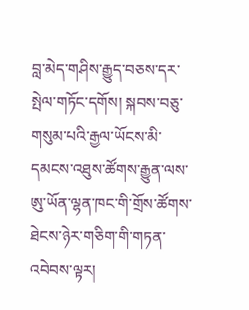བླ་མེད་གཤིས་རྒྱུད་བཅས་དར་སྤེལ་གཏོང་དགོས། སྐབས་བཅུ་གསུམ་པའི་རྒྱལ་ཡོངས་མི་དམངས་འཐུས་ཚོགས་རྒྱུན་ལས་ཨུ་ཡོན་ལྷན་ཁང་གི་གྲོས་ཚོགས་ཐེངས་ཉེར་གཅིག་གི་གཏན་འབེབས་ལྟར།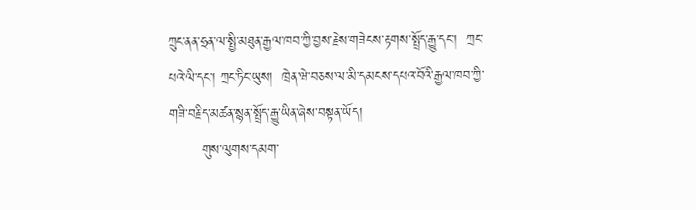ཀྲུང་ནན་ཧྲན་ལ་སྤྱི་མཐུན་རྒྱལ་ཁབ་ཀྱི་བྱས་རྗེས་གཟེངས་རྟགས་སྤྲོད་རྒྱུ་དང་།  ཀྲང་པའེ་ལི་དང་། ཀྲང་ཏིང་ཡུས།  ཁྲེན་ཝེ་བཅས་ལ་མི་དམངས་དཔའ་བོའི་རྒྱལ་ཁབ་ཀྱི་གཟི་བརྗིད་མཚན་སྙན་སྤྲོད་རྒྱུ་ཡིན་ཞེས་བསྟན་ཡོད།
       གུས་ལུགས་དམག་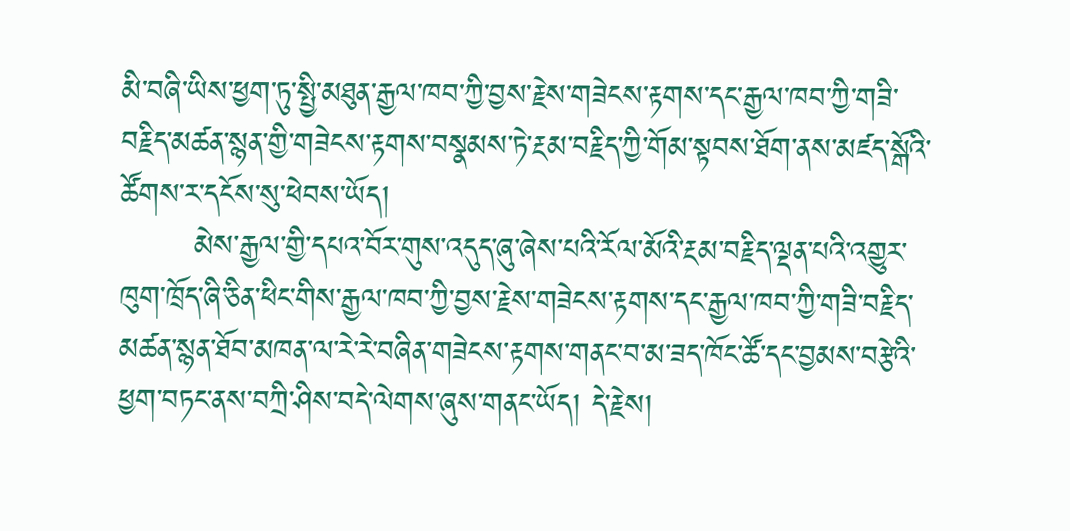མི་བཞི་ཡིས་ཕྱག་ཏུ་སྤྱི་མཐུན་རྒྱལ་ཁབ་ཀྱི་བྱས་རྗེས་གཟེངས་རྟགས་དང་རྒྱལ་ཁབ་ཀྱི་གཟི་བརྗིད་མཚན་སྙན་གྱི་གཟེངས་རྟགས་བསྣམས་ཏེ་རྔམ་བརྗིད་ཀྱི་གོམ་སྟབས་ཐོག་ནས་མཛད་སྒོའི་ཚོགས་ར་དངོས་སུ་ཕེབས་ཡོད།
       མེས་རྒྱལ་གྱི་དཔའ་བོར་གུས་འདུད་ཞུ་ཞེས་པའི་རོལ་མོའི་རྔམ་བརྗིད་ལྡན་པའི་འགྱུར་ཁུག་ཁྲོད་ཞི་ཅིན་ཕིང་གིས་རྒྱལ་ཁབ་ཀྱི་བྱས་རྗེས་གཟེངས་རྟགས་དང་རྒྱལ་ཁབ་ཀྱི་གཟི་བརྗིད་མཚན་སྙན་ཐོབ་མཁན་ལ་རེ་རེ་བཞིན་གཟེངས་རྟགས་གནང་བ་མ་ཟད་ཁོང་ཚོ་དང་བྱམས་བརྩེའི་ཕྱག་བཏང་ནས་བཀྲི་ཤིས་བདེ་ལེགས་ཞུས་གནང་ཡོད། དེ་རྗེས།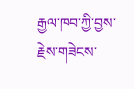རྒྱལ་ཁབ་ཀྱི་བྱས་རྗེས་གཟེངས་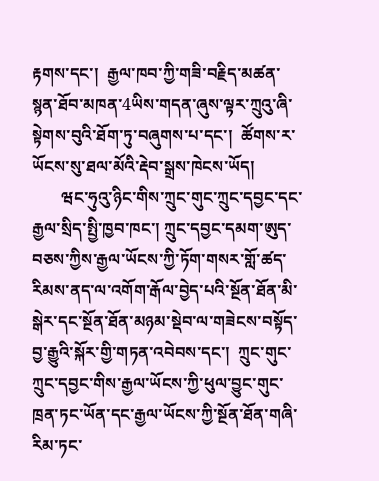རྟགས་དང་།  རྒྱལ་ཁབ་ཀྱི་གཟི་བརྗིད་མཚན་སྙན་ཐོབ་མཁན་4ཡིས་གདན་ཞུས་ལྟར་ཀྲུའུ་ཞི་སྟེགས་བུའི་ཐོག་ཏུ་བཞུགས་པ་དང་།  ཚོགས་ར་ཡོངས་སུ་ཐལ་མོའི་རྡེབ་སྒྲས་ཁེངས་ཡོད།
       ཝང་ཧུའུ་ཉིང་གིས་ཀྲུང་གུང་ཀྲུང་དབྱང་དང་རྒྱལ་སྲིད་སྤྱི་ཁྱབ་ཁང་། ཀྲུང་དབྱང་དམག་ཨུད་བཅས་ཀྱིས་རྒྱལ་ཡོངས་ཀྱི་ཏོག་གསར་གློ་ཚད་རིམས་ནད་ལ་འགོག་རྒོལ་བྱེད་པའི་སྔོན་ཐོན་མི་སྒེར་དང་སྔོན་ཐོན་མཉམ་སྡེབ་ལ་གཟེངས་བསྟོད་བྱ་རྒྱུའི་སྐོར་གྱི་གཏན་འབེབས་དང་།  ཀྲུང་གུང་ཀྲུང་དབྱང་གིས་རྒྱལ་ཡོངས་ཀྱི་ཕུལ་བྱུང་གུང་ཁྲན་ཏང་ཡོན་དང་རྒྱལ་ཡོངས་ཀྱི་སྔོན་ཐོན་གཞི་རིམ་ཏང་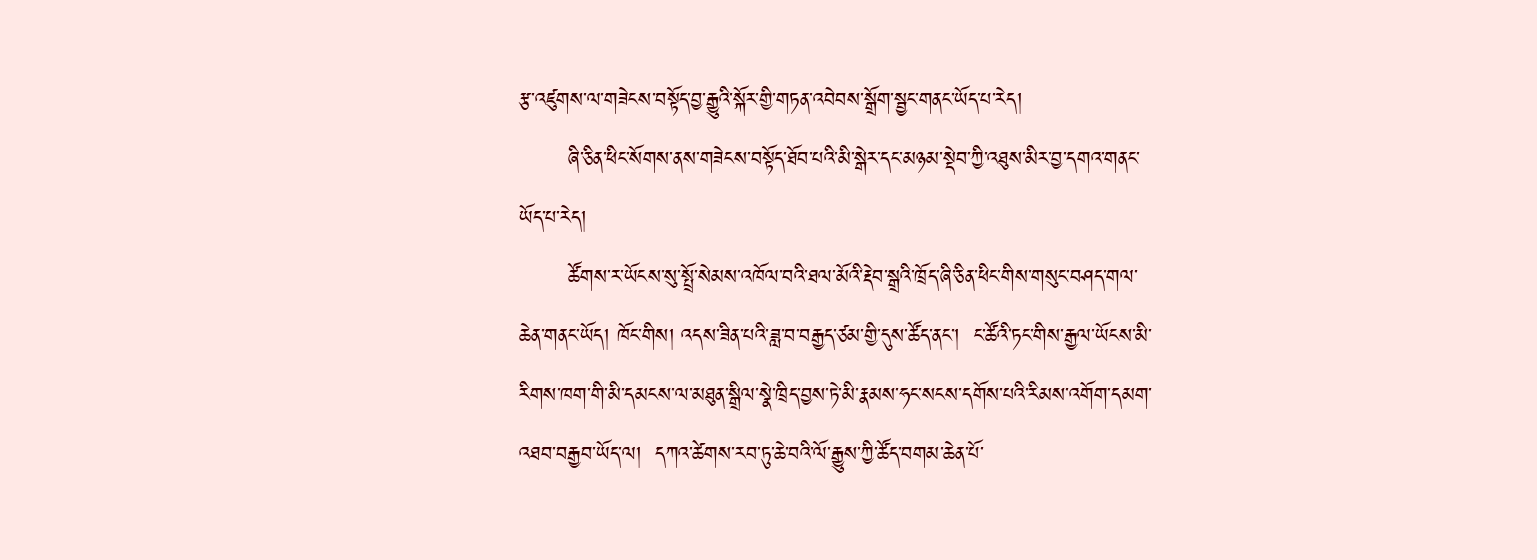རྩ་འཛུགས་ལ་གཟེངས་བསྟོད་བྱ་རྒྱུའི་སྐོར་གྱི་གཏན་འབེབས་སྒྲོག་སྦྱང་གནང་ཡོད་པ་རེད།
       ཞི་ཅིན་ཕིང་སོགས་ནས་གཟེངས་བསྟོད་ཐོབ་པའི་མི་སྒེར་དང་མཉམ་སྡེབ་ཀྱི་འཐུས་མིར་བྱ་དགའ་གནང་ཡོད་པ་རེད།
       ཚོགས་ར་ཡོངས་སུ་སྤྲོ་སེམས་འཁོལ་བའི་ཐལ་མོའི་རྡེབ་སྒྲའི་ཁྲོད་ཞི་ཅིན་ཕིང་གིས་གསུང་བཤད་གལ་ཆེན་གནང་ཡོད། ཁོང་གིས། འདས་ཟིན་པའི་ཟླ་བ་བརྒྱད་ཙམ་གྱི་དུས་ཚོད་ནང་།  ང་ཚོའི་ཏང་གིས་རྒྱལ་ཡོངས་མི་རིགས་ཁག་གི་མི་དམངས་ལ་མཐུན་སྒྲིལ་སྣེ་ཁྲིད་བྱས་ཏེ་མི་རྣམས་ཧང་སངས་དགོས་པའི་རིམས་འགོག་དམག་འཐབ་བརྒྱབ་ཡོད་ལ།  དཀའ་ཚེགས་རབ་ཏུ་ཆེ་བའི་ལོ་རྒྱུས་ཀྱི་ཚོད་བགམ་ཆེན་པོ་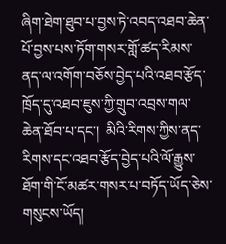ཞིག་ཐེག་ཐུབ་པ་བྱས་ཏེ་འབད་འཐབ་ཆེན་པོ་བྱས་པས་ཏོག་གསར་གློ་ཚད་རིམས་ནད་ལ་འགོག་བཅོས་བྱེད་པའི་འཐབ་རྩོད་ཁྲོད་དུ་འཐབ་ཇུས་ཀྱི་གྲུབ་འབྲས་གལ་ཆེན་ཐོབ་པ་དང་།  མིའི་རིགས་ཀྱིས་ནད་རིགས་དང་འཐབ་རྩོད་བྱེད་པའི་ལོ་རྒྱུས་ཐོག་གི་ངོ་མཚར་གསར་པ་བཏོད་ཡོད་ཅེས་གསུངས་ཡོད།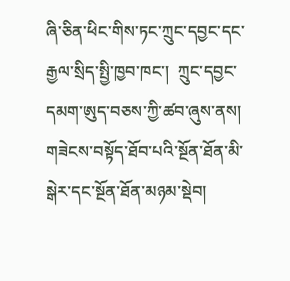ཞི་ཅིན་ཕིང་གིས་ཏང་ཀྲུང་དབྱང་དང་རྒྱལ་སྲིད་སྤྱི་ཁྱབ་ཁང་།  ཀྲུང་དབྱང་དམག་ཨུད་བཅས་ཀྱི་ཚབ་ཞུས་ནས། གཟེངས་བསྟོད་ཐོབ་པའི་སྔོན་ཐོན་མི་སྒེར་དང་སྔོན་ཐོན་མཉམ་སྡེབ།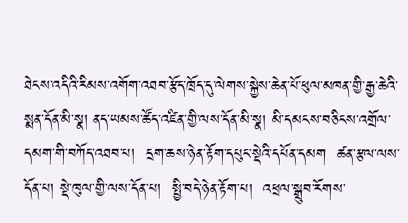ཐེངས་འདིའི་རིམས་འགོག་འཐབ་རྩོད་ཁྲོད་དུ་ལེགས་སྐྱེས་ཆེན་པོ་ཕུལ་མཁན་གྱི་རྒྱ་ཆེའི་སྨན་དོན་མི་སྣ། ནད་ཡམས་ཚོད་འཛིན་གྱི་ལས་དོན་མི་སྣ། མི་དམངས་བཅིངས་འགྲོལ་དམག་གི་བཀོད་འཐབ་པ།  དྲག་ཆས་ཉེན་རྟོག་དཔུང་སྡེའི་དཔོན་དམག  ཚན་རྩལ་ལས་དོན་པ། སྡེ་ཁུལ་གྱི་ལས་དོན་པ།  སྤྱི་བདེ་ཉེན་རྟོག་པ།  འཕྲལ་སྒྲུབ་རོགས་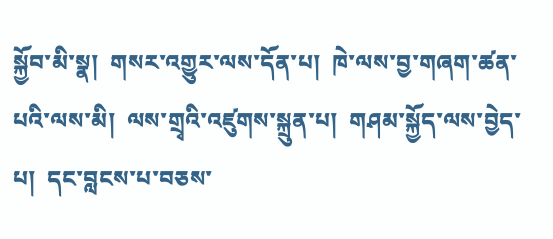སྐྱོབ་མི་སྣ།  གསར་འགྱུར་ལས་དོན་པ།  ཁེ་ལས་བྱ་གཞག་ཚན་པའི་ལས་མི།  ལས་གྲྭའི་འཛུགས་སྐྲུན་པ།  གཤམ་སྐྱོད་ལས་བྱེད་པ།  དང་བླངས་པ་བཅས་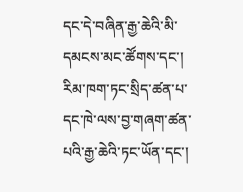དང་དེ་བཞིན་རྒྱ་ཆེའི་མི་དམངས་མང་ཚོགས་དང་། རིམ་ཁག་ཏང་སྲིད་ཚན་པ་དང་ཁེ་ལས་བྱ་གཞག་ཚན་པའི་རྒྱ་ཆེའི་ཏང་ཡོན་དང་།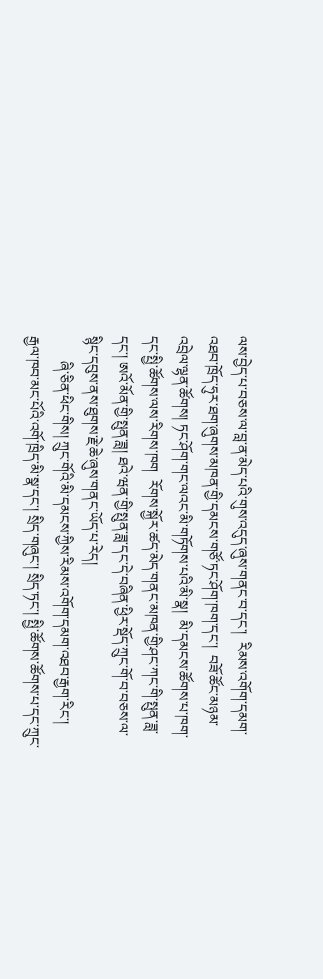ལས་བྱེད་པ་བཅས་ལ་བླ་ན་མེད་པའི་གུས་འདུད་ཞུས་གནང་བ་དང་།  རིམས་འགོག་དམག་འཐབ་ཁྲོད་ཧུར་ཐག་ཞུགས་མཁན་གྱི་དམངས་གཙོ་ཏང་ཤོག་ཁག་དང་།  བཟོ་ཚོང་མཉམ་འབྲེལ་ལྷན་ཚོགས། ཏང་ཤོག་གང་ལའང་མི་གཏོགས་པའི་མི་སྣ།  མི་དམངས་ཚོགས་པ་ཁག་དང་སྤྱི་ཚོགས་ལས་རིགས་ཁག  རོགས་སྐྱོར་ཚད་མེད་གནང་མཁན་གྱི་ཤང་ཀང་གི་སྤུན་ཟླ་དང་། ཨའོ་མོན་གྱི་སྤུན་ཟླ། ཐའེ་ཝན་གྱི་སྤུན་ཟླ་དང་དེ་བཞིན་ཕྱིར་སྡོད་ཀྲུང་གོ་བ་བཅས་ལ་སྙིང་དབུས་ནས་ཐུགས་རྗེ་ཆེ་ཞུས་གནང་ཡོད་པ་རེད།
       ཞི་ཅིན་ཕིང་གིས། ཀྲུང་གོའི་མི་དམངས་ཀྱིས་རིམས་འགོག་དམག་འཐབ་རྒྱག་རིང་། རྒྱལ་ཁབ་མང་པོའི་འགོ་ཁྲིད་མི་སྣ་དང་། སྲིད་གཞུང་། སྲིད་ཏང་། སྤྱི་ཚོགས་ཚོགས་པ་དང་ཀྲུང་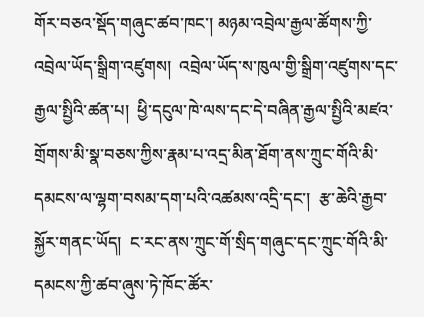གོར་བཅའ་སྡོད་གཞུང་ཚབ་ཁང་། མཉམ་འབྲེལ་རྒྱལ་ཚོགས་ཀྱི་འབྲེལ་ཡོད་སྒྲིག་འཛུགས།  འབྲེལ་ཡོད་ས་ཁུལ་གྱི་སྒྲིག་འཛུགས་དང་རྒྱལ་སྤྱིའི་ཚན་པ།  ཕྱི་དངུལ་ཁེ་ལས་དང་དེ་བཞིན་རྒྱལ་སྤྱིའི་མཛའ་གྲོགས་མི་སྣ་བཅས་ཀྱིས་རྣམ་པ་འདྲ་མིན་ཐོག་ནས་ཀྲུང་གོའི་མི་དམངས་ལ་ལྷག་བསམ་དག་པའི་འཚམས་འདྲི་དང་།  རྩ་ཆེའི་རྒྱབ་སྐྱོར་གནང་ཡོད།  ང་རང་ནས་ཀྲུང་གོ་སྲིད་གཞུང་དང་ཀྲུང་གོའི་མི་དམངས་ཀྱི་ཚབ་ཞུས་ཏེ་ཁོང་ཚོར་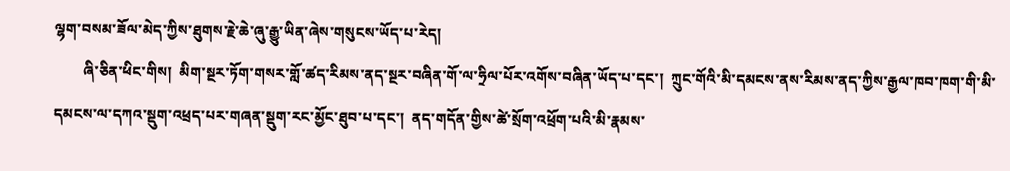ལྷག་བསམ་ཟོལ་མེད་ཀྱིས་ཐུགས་རྗེ་ཆེ་ཞུ་རྒྱུ་ཡིན་ཞེས་གསུངས་ཡོད་པ་རེད།
        ཞི་ཅིན་ཕིང་གིས།  མིག་སྔར་ཏོག་གསར་གློ་ཚད་རིམས་ནད་སྔར་བཞིན་གོ་ལ་ཧྲིལ་པོར་འགོས་བཞིན་ཡོད་པ་དང་།  ཀྲུང་གོའི་མི་དམངས་ནས་རིམས་ནད་ཀྱིས་རྒྱལ་ཁབ་ཁག་གི་མི་དམངས་ལ་དཀའ་སྡུག་འཕྲད་པར་གཞན་སྡུག་རང་མྱོང་ཐུབ་པ་དང་།  ནད་གདོན་གྱིས་ཚེ་སྲོག་འཕྲོག་པའི་མི་རྣམས་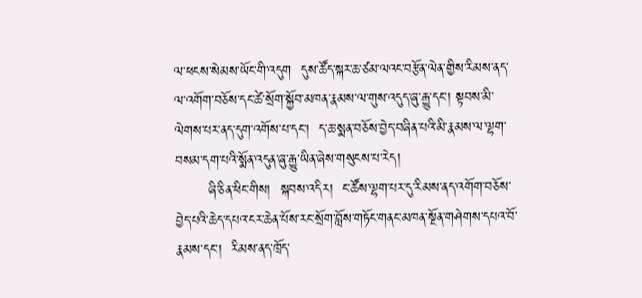ལ་ཕངས་སེམས་ཡོང་གི་འདུག  དུས་ཚོད་སྐར་ཆ་ཙམ་ལའང་བརྩོན་ལེན་གྱིས་རིམས་ནད་ལ་འགོག་བཅོས་དང་ཚེ་སྲོག་སྐྱོབ་མཁན་རྣམས་ལ་གུས་འདུད་ཞུ་རྒྱུ་དང་། སྟབས་མི་ལེགས་པར་ནད་དུག་འགོས་པ་དང་།  ད་ཆ་སྨན་བཅོས་བྱེད་བཞིན་པའི་མི་རྣམས་ལ་ལྷག་བསམ་དག་པའི་སྨོན་འདུན་ཞུ་རྒྱུ་ཡིན་ཞེས་གསུངས་པ་རེད།
       ཞི་ཅིན་ཕིང་གིས།  སྐབས་འདིར།  ང་ཚོས་ལྷག་པར་དུ་རིམས་ནད་འགོག་བཅོས་བྱེད་པའི་ཆེད་དཔའ་ངར་ཆེན་པོས་རང་སྲོག་བློས་གཏོང་གནང་མཁན་སྔོན་གཤེགས་དཔའ་བོ་རྣམས་དང་།  རིམས་ནད་ཁྲོད་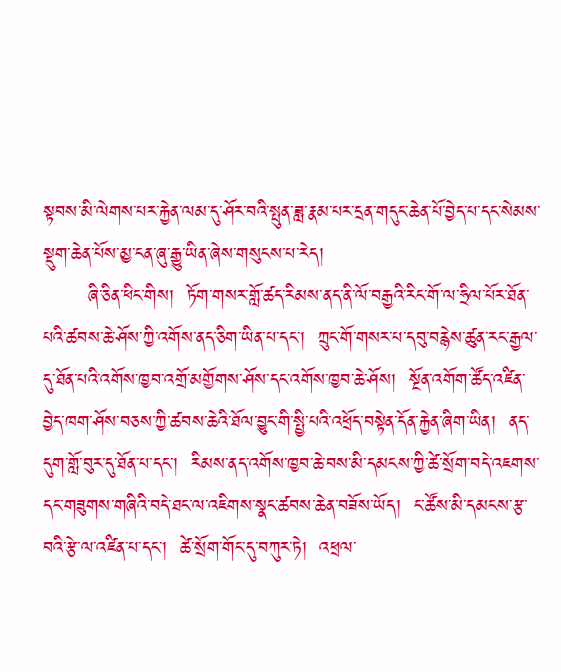སྟབས་མི་ལེགས་པར་རྐྱེན་ལམ་དུ་ཤོར་བའི་སྤུན་ཟླ་རྣམ་པར་དྲན་གདུང་ཆེན་པོ་བྱེད་པ་དང་སེམས་སྡུག་ཆེན་པོས་མྱ་ངན་ཞུ་རྒྱུ་ཡིན་ཞེས་གསུངས་པ་རེད།
       ཞི་ཅིན་ཕིང་གིས།  ཏོག་གསར་གློ་ཚད་རིམས་ནད་ནི་ལོ་བརྒྱའི་རིང་གོ་ལ་ཧྲིལ་པོར་ཐོན་པའི་ཚབས་ཆེ་ཤོས་ཀྱི་འགོས་ནད་ཅིག་ཡིན་པ་དང་།  ཀྲུང་གོ་གསར་པ་དབུ་བརྙེས་ཚུན་རང་རྒྱལ་དུ་ཐོན་པའི་འགོས་ཁྱབ་འགྲོ་མགྱོགས་ཤོས་དང་འགོས་ཁྱབ་ཆེ་ཤོས།  སྔོན་འགོག་ཚོད་འཛིན་བྱེད་ཁག་ཤོས་བཅས་ཀྱི་ཚབས་ཆེའི་ཐོལ་བྱུང་གི་སྤྱི་པའི་འཕྲོད་བསྟེན་དོན་རྐྱེན་ཞིག་ཡིན།  ནད་དུག་གློ་བུར་དུ་ཐོན་པ་དང་།  རིམས་ནད་འགོས་ཁྱབ་ཆེ་བས་མི་དམངས་ཀྱི་ཚེ་སྲོག་བདེ་འཇགས་དང་གཟུགས་གཞིའི་བདེ་ཐང་ལ་འཇིགས་སྣང་ཚབས་ཆེན་བཟོས་ཡོད།  ང་ཚོས་མི་དམངས་རྩ་བའི་རྩེ་ལ་འཛིན་པ་དང་།  ཚེ་སྲོག་གོང་དུ་བཀུར་ཏེ།  འཕྲལ་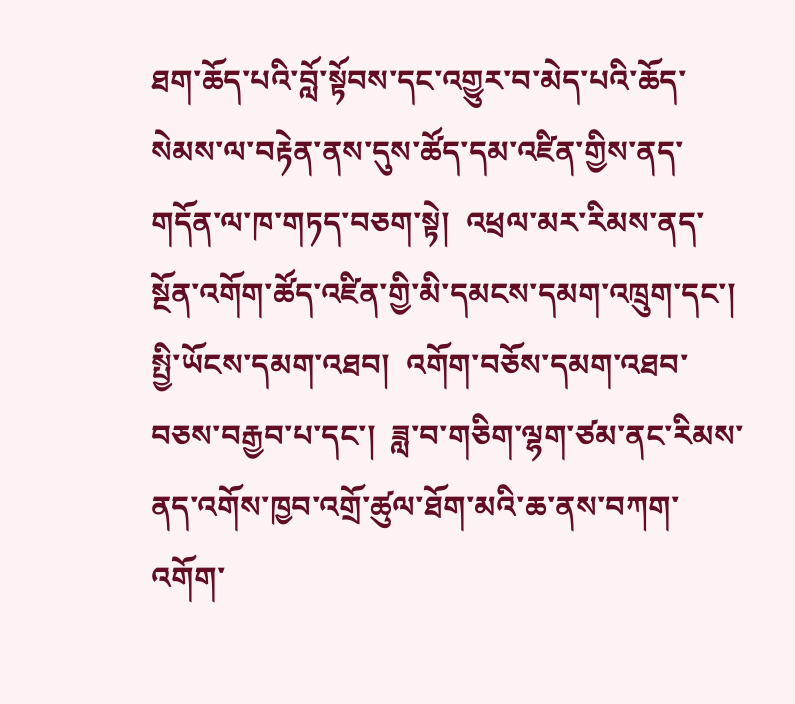ཐག་ཆོད་པའི་བློ་སྟོབས་དང་འགྱུར་བ་མེད་པའི་ཆོད་སེམས་ལ་བརྟེན་ནས་དུས་ཚོད་དམ་འཛིན་གྱིས་ནད་གདོན་ལ་ཁ་གཏད་བཅག་སྟེ།  འཕྲལ་མར་རིམས་ནད་སྔོན་འགོག་ཚོད་འཛིན་གྱི་མི་དམངས་དམག་འཁྲུག་དང་།  སྤྱི་ཡོངས་དམག་འཐབ།  འགོག་བཅོས་དམག་འཐབ་བཅས་བརྒྱབ་པ་དང་།  ཟླ་བ་གཅིག་ལྷག་ཙམ་ནང་རིམས་ནད་འགོས་ཁྱབ་འགྲོ་ཚུལ་ཐོག་མའི་ཆ་ནས་བཀག་འགོག་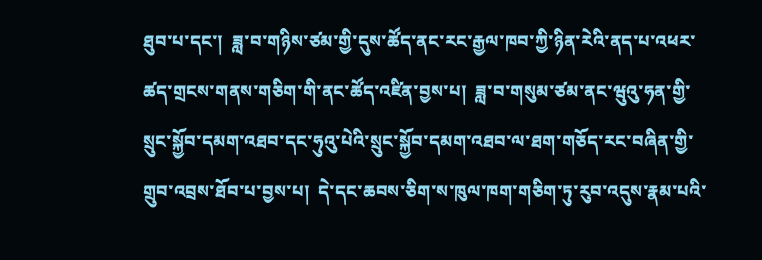ཐུབ་པ་དང་།  ཟླ་བ་གཉིས་ཙམ་གྱི་དུས་ཚོད་ནང་རང་རྒྱལ་ཁབ་ཀྱི་ཉིན་རེའི་ནད་པ་འཕར་ཚད་གྲངས་གནས་གཅིག་གི་ནང་ཚོད་འཛིན་བྱས་པ།  ཟླ་བ་གསུམ་ཙམ་ནང་ཝུའུ་ཧན་གྱི་སྲུང་སྐྱོབ་དམག་འཐབ་དང་ཧུའུ་པེའི་སྲུང་སྐྱོབ་དམག་འཐབ་ལ་ཐག་གཅོད་རང་བཞིན་གྱི་གྲུབ་འབྲས་ཐོབ་པ་བྱས་པ།  དེ་དང་ཆབས་ཅིག་ས་ཁུལ་ཁག་གཅིག་ཏུ་རུབ་འདུས་རྣམ་པའི་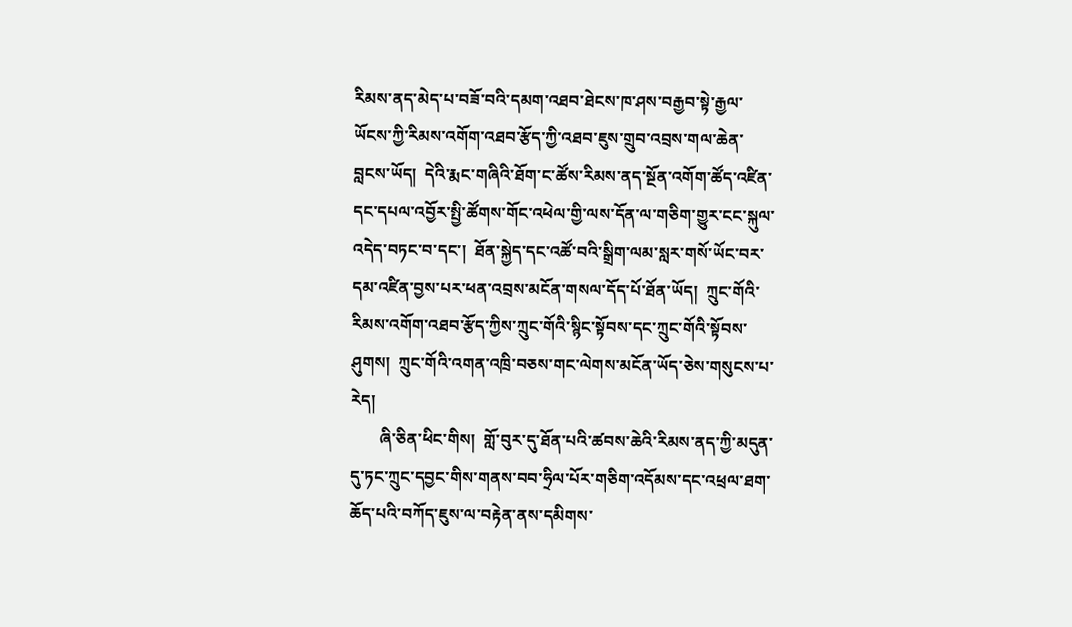རིམས་ནད་མེད་པ་བཟོ་བའི་དམག་འཐབ་ཐེངས་ཁ་ཤས་བརྒྱབ་སྟེ་རྒྱལ་ཡོངས་ཀྱི་རིམས་འགོག་འཐབ་རྩོད་ཀྱི་འཐབ་ཇུས་གྲུབ་འབྲས་གལ་ཆེན་བླངས་ཡོད།  དེའི་རྨང་གཞིའི་ཐོག་ང་ཚོས་རིམས་ནད་སྔོན་འགོག་ཚོད་འཛིན་དང་དཔལ་འབྱོར་སྤྱི་ཚོགས་གོང་འཕེལ་གྱི་ལས་དོན་ལ་གཅིག་གྱུར་ངང་སྐུལ་འདེད་བཏང་བ་དང་།  ཐོན་སྐྱེད་དང་འཚོ་བའི་སྒྲིག་ལམ་སླར་གསོ་ཡོང་བར་དམ་འཛིན་བྱས་པར་ཕན་འབྲས་མངོན་གསལ་དོད་པོ་ཐོན་ཡོད།  ཀྲུང་གོའི་རིམས་འགོག་འཐབ་རྩོད་ཀྱིས་ཀྲུང་གོའི་སྙིང་སྟོབས་དང་ཀྲུང་གོའི་སྟོབས་ཤུགས།  ཀྲུང་གོའི་འགན་འཁྲི་བཅས་གང་ལེགས་མངོན་ཡོད་ཅེས་གསུངས་པ་རེད།
       ཞི་ཅིན་ཕིང་གིས།  གློ་བུར་དུ་ཐོན་པའི་ཚབས་ཆེའི་རིམས་ནད་ཀྱི་མདུན་དུ་ཏང་ཀྲུང་དབྱང་གིས་གནས་བབ་ཧྲིལ་པོར་གཅིག་འདོམས་དང་འཕྲལ་ཐག་ཆོད་པའི་བཀོད་ཇུས་ལ་བརྟེན་ནས་དམིགས་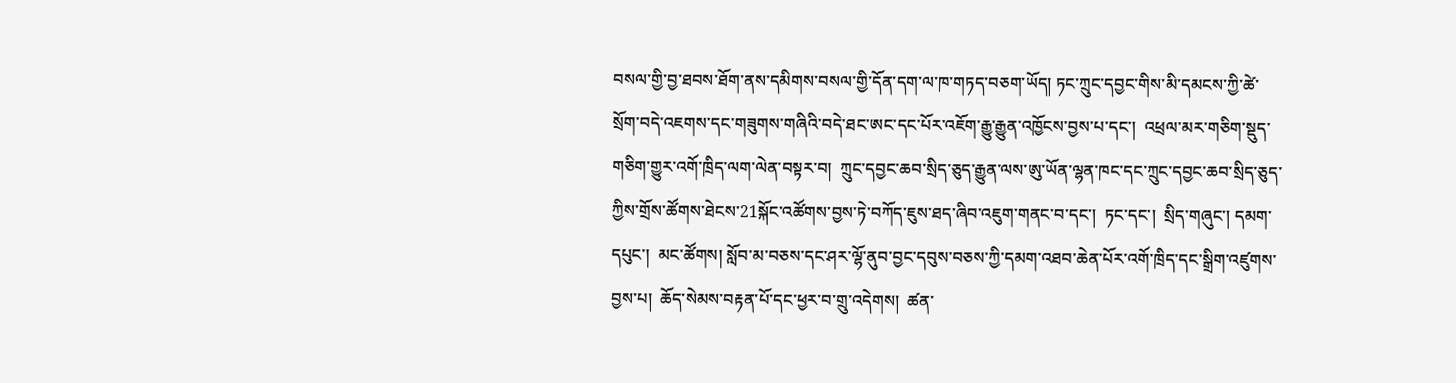བསལ་གྱི་བྱ་ཐབས་ཐོག་ནས་དམིགས་བསལ་གྱི་དོན་དག་ལ་ཁ་གཏད་བཅག་ཡོད། ཏང་ཀྲུང་དབྱང་གིས་མི་དམངས་ཀྱི་ཚེ་སྲོག་བདེ་འཇགས་དང་གཟུགས་གཞིའི་བདེ་ཐང་ཨང་དང་པོར་འཇོག་རྒྱུ་རྒྱུན་འཁྱོངས་བྱས་པ་དང་།  འཕྲལ་མར་གཅིག་སྡུད་གཅིག་གྱུར་འགོ་ཁྲིད་ལག་ལེན་བསྟར་བ།  ཀྲུང་དབྱང་ཆབ་སྲིད་ཅུད་རྒྱུན་ལས་ཨུ་ཡོན་ལྷན་ཁང་དང་ཀྲུང་དབྱང་ཆབ་སྲིད་ཅུད་ཀྱིས་གྲོས་ཚོགས་ཐེངས་21སྐོང་འཚོགས་བྱས་ཏེ་བཀོད་ཇུས་ཐད་ཞིབ་འཇུག་གནང་བ་དང་།  ཏང་དང་།  སྲིད་གཞུང་། དམག་དཔུང་།  མང་ཚོགས། སློབ་མ་བཅས་དང་ཤར་ལྷོ་ནུབ་བྱང་དབུས་བཅས་ཀྱི་དམག་འཐབ་ཆེན་པོར་འགོ་ཁྲིད་དང་སྒྲིག་འཛུགས་བྱས་པ།  ཆོད་སེམས་བརྟན་པོ་དང་ཕྱར་བ་གྲུ་འདེགས།  ཚན་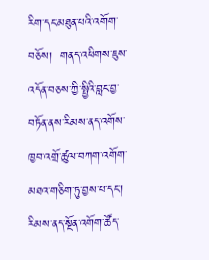རིག་དང་མཐུན་པའི་འགོག་བཅོས།  གནད་འཕིགས་ཇུས་འདོན་བཅས་ཀྱི་སྤྱིའི་བླང་བྱ་བཏོན་ནས་རིམས་ནད་འགོས་ཁྱབ་འགྲོ་ཚུལ་བཀག་འགོག་མཐའ་གཅིག་ཏུ་བྱས་པ་དང་།  རིམས་ནད་སྔོན་འགོག་ཚོད་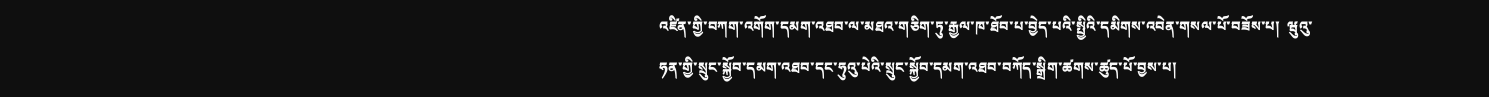འཛིན་གྱི་བཀག་འགོག་དམག་འཐབ་ལ་མཐའ་གཅིག་ཏུ་རྒྱལ་ཁ་ཐོབ་པ་བྱེད་པའི་སྤྱིའི་དམིགས་འབེན་གསལ་པོ་བཟོས་པ།  ཝུའུ་ཧན་གྱི་སྲུང་སྐྱོབ་དམག་འཐབ་དང་ཧུའུ་པེའི་སྲུང་སྐྱོབ་དམག་འཐབ་བཀོད་སྒྲིག་ཚགས་ཚུད་པོ་བྱས་པ།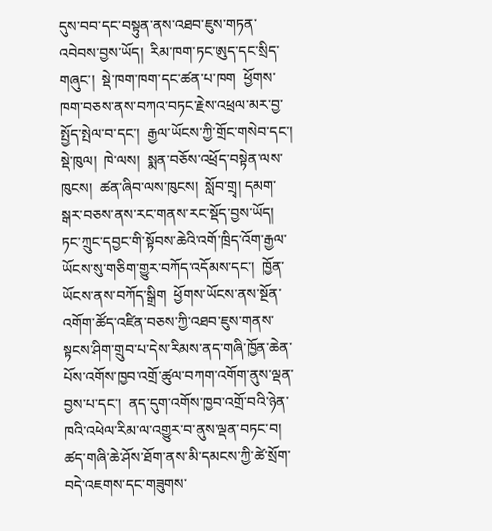དུས་བབ་དང་བསྟུན་ནས་འཐབ་ཇུས་གཏན་འབེབས་བྱས་ཡོད།  རིམ་ཁག་ཏང་ཨུད་དང་སྲིད་གཞུང་།  སྡེ་ཁག་ཁག་དང་ཚན་པ་ཁག  ཕྱོགས་ཁག་བཅས་ནས་བཀའ་བཏང་རྗེས་འཕྲལ་མར་བྱ་སྤྱོད་སྤེལ་བ་དང་།  རྒྱལ་ཡོངས་ཀྱི་གྲོང་གསེབ་དང་།  སྡེ་ཁུལ།  ཁེ་ལས།  སྨན་བཅོས་འཕྲོད་བསྟེན་ལས་ཁུངས།  ཚན་ཞིབ་ལས་ཁུངས།  སློབ་གྲྭ། དམག་སྒར་བཅས་ནས་རང་གནས་རང་སྡོད་བྱས་ཡོད།  ཏང་ཀྲུང་དབྱང་གི་སྟོབས་ཆེའི་འགོ་ཁྲིད་འོག་རྒྱལ་ཡོངས་སུ་གཅིག་གྱུར་བཀོད་འདོམས་དང་།  ཁྱོན་ཡོངས་ནས་བཀོད་སྒྲིག  ཕྱོགས་ཡོངས་ནས་སྔོན་འགོག་ཚོད་འཛིན་བཅས་ཀྱི་འཐབ་ཇུས་གནས་སྟངས་ཤིག་གྲུབ་པ་དེས་རིམས་ནད་གཞི་ཁྱོན་ཆེན་པོས་འགོས་ཁྱབ་འགྲོ་ཚུལ་བཀག་འགོག་ནུས་ལྡན་བྱས་པ་དང་།  ནད་དུག་འགོས་ཁྱབ་འགྲོ་བའི་ཉེན་ཁའི་འཕེལ་རིམ་ལ་འགྱུར་བ་ནུས་ལྡན་བཏང་བ།  ཚད་གཞི་ཆེ་ཤོས་ཐོག་ནས་མི་དམངས་ཀྱི་ཚེ་སྲོག་བདེ་འཇགས་དང་གཟུགས་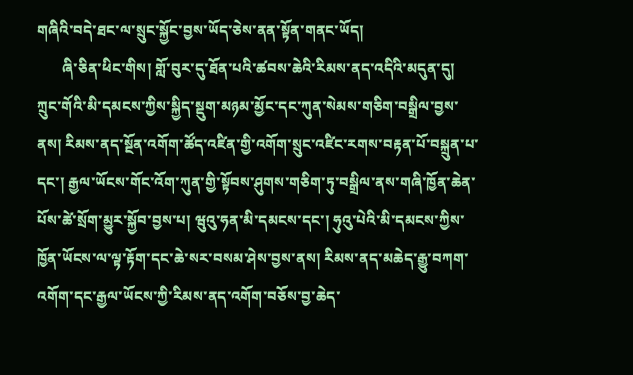གཞིའི་བདེ་ཐང་ལ་སྲུང་སྐྱོང་བྱས་ཡོད་ཅེས་ནན་སྟོན་གནང་ཡོད།
       ཞི་ཅིན་ཕིང་གིས། གློ་བུར་དུ་ཐོན་པའི་ཚབས་ཆེའི་རིམས་ནད་འདིའི་མདུན་དུ། ཀྲུང་གོའི་མི་དམངས་ཀྱིས་སྐྱིད་སྡུག་མཉམ་མྱོང་དང་ཀུན་སེམས་གཅིག་བསྒྲིལ་བྱས་ནས། རིམས་ནད་སྔོན་འགོག་ཚོད་འཛིན་གྱི་འགོག་སྲུང་འཛིང་རགས་བརྟན་པོ་བསྐྲུན་པ་དང་། རྒྱལ་ཡོངས་གོང་འོག་ཀུན་གྱི་སྟོབས་ཤུགས་གཅིག་ཏུ་བསྒྲིལ་ནས་གཞི་ཁྱོན་ཆེན་པོས་ཚེ་སྲོག་མྱུར་སྐྱོབ་བྱས་པ། ཝུའུ་ཧན་མི་དམངས་དང་། ཧུའུ་པེའི་མི་དམངས་ཀྱིས་ཁྱོན་ཡོངས་ལ་ལྟ་རྟོག་དང་ཆེ་སར་བསམ་ཤེས་བྱས་ནས། རིམས་ནད་མཆེད་རྒྱུ་བཀག་འགོག་དང་རྒྱལ་ཡོངས་ཀྱི་རིམས་ནད་འགོག་བཅོས་བྱ་ཆེད་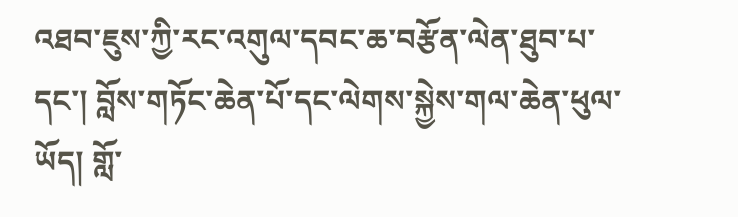འཐབ་ཇུས་ཀྱི་རང་འགུལ་དབང་ཆ་བརྩོན་ལེན་ཐུབ་པ་དང་། བློས་གཏོང་ཆེན་པོ་དང་ལེགས་སྐྱེས་གལ་ཆེན་ཕུལ་ཡོད། གློ་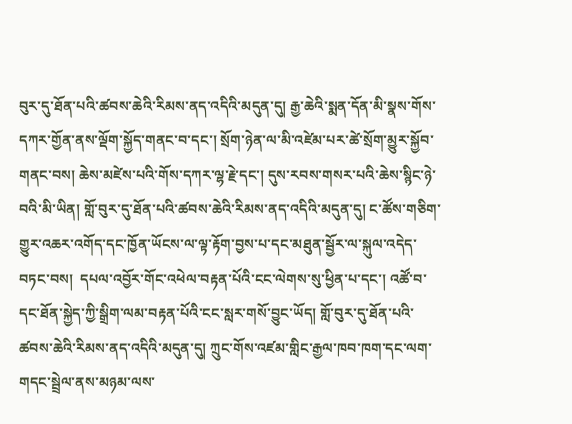བུར་དུ་ཐོན་པའི་ཚབས་ཆེའི་རིམས་ནད་འདིའི་མདུན་དུ། རྒྱ་ཆེའི་སྨན་དོན་མི་སྣས་གོས་དཀར་གྱོན་ནས་ལྡོག་སྐྱོད་གནང་བ་དང་། སྲོག་ཉེན་ལ་མི་འཛེམ་པར་ཚེ་སྲོག་མྱུར་སྐྱོབ་གནང་བས། ཆེས་མཛེས་པའི་གོས་དཀར་ལྷ་རྗེ་དང་། དུས་རབས་གསར་པའི་ཆེས་སྙིང་ཉེ་བའི་མི་ཡིན། གློ་བུར་དུ་ཐོན་པའི་ཚབས་ཆེའི་རིམས་ནད་འདིའི་མདུན་དུ། ང་ཚོས་གཅིག་གྱུར་འཆར་འགོད་དང་ཁྱོན་ཡོངས་ལ་ལྟ་རྟོག་བྱས་པ་དང་མཐུན་སྦྱོར་ལ་སྐུལ་འདེད་བཏང་བས།  དཔལ་འབྱོར་གོང་འཕེལ་བརྟན་པོའི་ངང་ལེགས་སུ་ཕྱིན་པ་དང་། འཚོ་བ་དང་ཐོན་སྐྱེད་ཀྱི་སྒྲིག་ལམ་བརྟན་པོའི་ངང་སླར་གསོ་བྱུང་ཡོད། གློ་བུར་དུ་ཐོན་པའི་ཚབས་ཆེའི་རིམས་ནད་འདིའི་མདུན་དུ། ཀྲུང་གོས་འཛམ་གླིང་རྒྱལ་ཁབ་ཁག་དང་ལག་གདང་སྦྲེལ་ནས་མཉམ་ལས་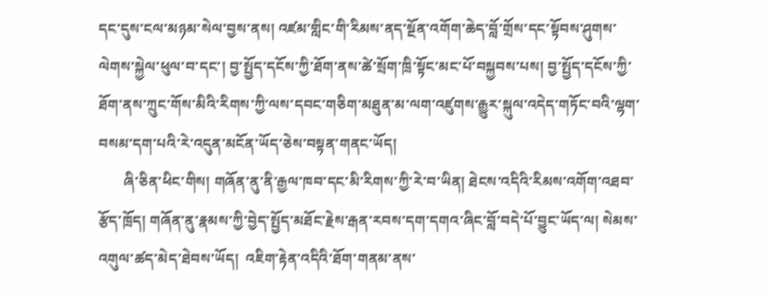དང་དུས་ངལ་མཉམ་སེལ་བྱས་ནས། འཛམ་གླིང་གི་རིམས་ནད་སྔོན་འགོག་ཆེད་བློ་གྲོས་དང་སྟོབས་ཤུགས་ལེགས་སྐྱེལ་ཕུལ་བ་དང་། བྱ་སྤྱོད་དངོས་ཀྱི་ཐོག་ནས་ཚེ་སྲོག་ཁྲི་སྟོང་མང་པོ་བསྐྱབས་པས། བྱ་སྤྱོད་དངོས་ཀྱི་ཐོག་ནས་ཀྲུང་གོས་མིའི་རིགས་ཀྱི་ལས་དབང་གཅིག་མཐུན་མ་ལག་འཛུགས་རྒྱུར་སྐུལ་འདེད་གཏོང་བའི་ལྷག་བསམ་དག་པའི་རེ་འདུན་མངོན་ཡོད་ཅེས་བསྟན་གནང་ཡོད།
       ཞི་ཅིན་ཕིང་གིས། གཞོན་ནུ་ནི་རྒྱལ་ཁབ་དང་མི་རིགས་ཀྱི་རེ་བ་ཡིན། ཐེངས་འདིའི་རིམས་འགོག་འཐབ་རྩོད་ཁྲོད། གཞོན་ནུ་རྣམས་ཀྱི་བྱེད་སྤྱོད་མཐོང་རྗེས་རྒན་རབས་དག་དགའ་ཞིང་བློ་བདེ་པོ་བྱུང་ཡོད་ལ། སེམས་འགུལ་ཚད་མེད་ཐེབས་ཡོད།  འཇིག་རྟེན་འདིའི་ཐོག་གནམ་ནས་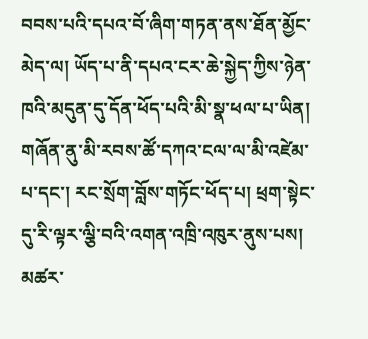བབས་པའི་དཔའ་བོ་ཞིག་གཏན་ནས་ཐོན་མྱོང་མེད་ལ། ཡོད་པ་ནི་དཔའ་ངར་ཆེ་སྐྱེད་ཀྱིས་ཉེན་ཁའི་མདུན་དུ་དོན་ཕོད་པའི་མི་སྣ་ཕལ་པ་ཡིན། གཞོན་ནུ་མི་རབས་ཚོ་དཀའ་ངལ་ལ་མི་འཛེམ་པ་དང་། རང་སྲོག་བློས་གཏོང་ཕོད་པ། ཕྲག་སྟེང་དུ་རི་ལྟར་ལྕི་བའི་འགན་འཁྲི་འཁུར་ནུས་པས། མཚར་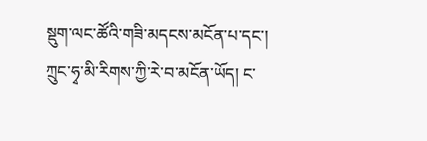སྡུག་ལང་ཚོའི་གཟི་མདངས་མངོན་པ་དང་། ཀྲུང་ཧྭ་མི་རིགས་ཀྱི་རེ་བ་མངོན་ཡོད། ང་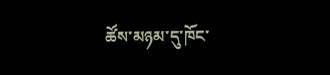ཚོས་མཉམ་དུ་ཁོང་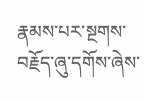རྣམས་པར་སྔགས་བརྗོད་ཞུ་དགོས་ཞེས་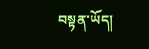བསྟན་ཡོད།